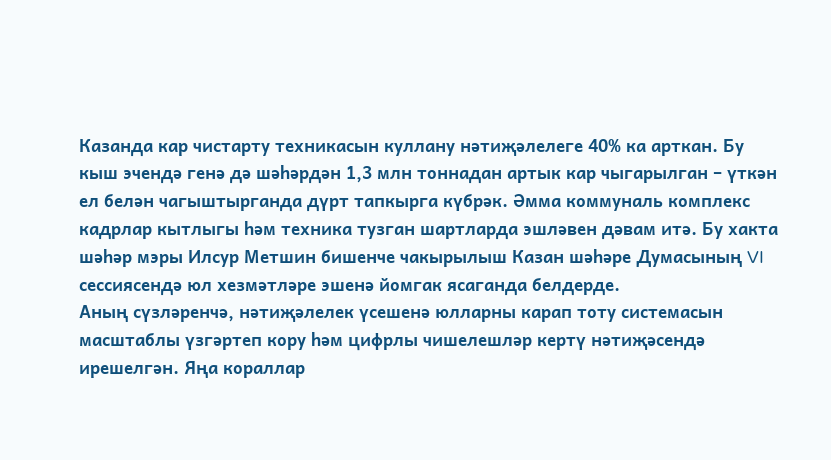Казанда кар чистарту техникасын куллану нәтиҗәлелеге 40% ка арткан. Бу кыш эчендә генә дә шәһәрдән 1,3 млн тоннадан артык кар чыгарылган – үткән ел белән чагыштырганда дүрт тапкырга күбрәк. Әмма коммуналь комплекс кадрлар кытлыгы һәм техника тузган шартларда эшләвен дәвам итә. Бу хакта шәһәр мэры Илсур Метшин бишенче чакырылыш Казан шәһәре Думасының VI сессиясендә юл хезмәтләре эшенә йомгак ясаганда белдерде.
Аның сүзләренчә, нәтиҗәлелек үсешенә юлларны карап тоту системасын масштаблы үзгәртеп кору һәм цифрлы чишелешләр кертү нәтиҗәсендә ирешелгән. Яңа кораллар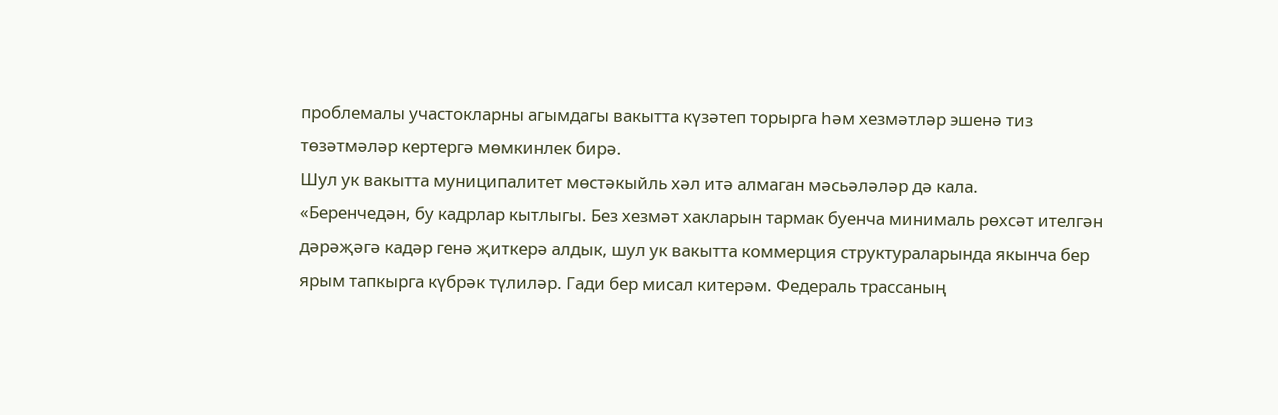проблемалы участокларны агымдагы вакытта күзәтеп торырга һәм хезмәтләр эшенә тиз төзәтмәләр кертергә мөмкинлек бирә.
Шул ук вакытта муниципалитет мөстәкыйль хәл итә алмаган мәсьәләләр дә кала.
«Беренчедән, бу кадрлар кытлыгы. Без хезмәт хакларын тармак буенча минималь рөхсәт ителгән дәрәҗәгә кадәр генә җиткерә алдык, шул ук вакытта коммерция структураларында якынча бер ярым тапкырга күбрәк түлиләр. Гади бер мисал китерәм. Федераль трассаның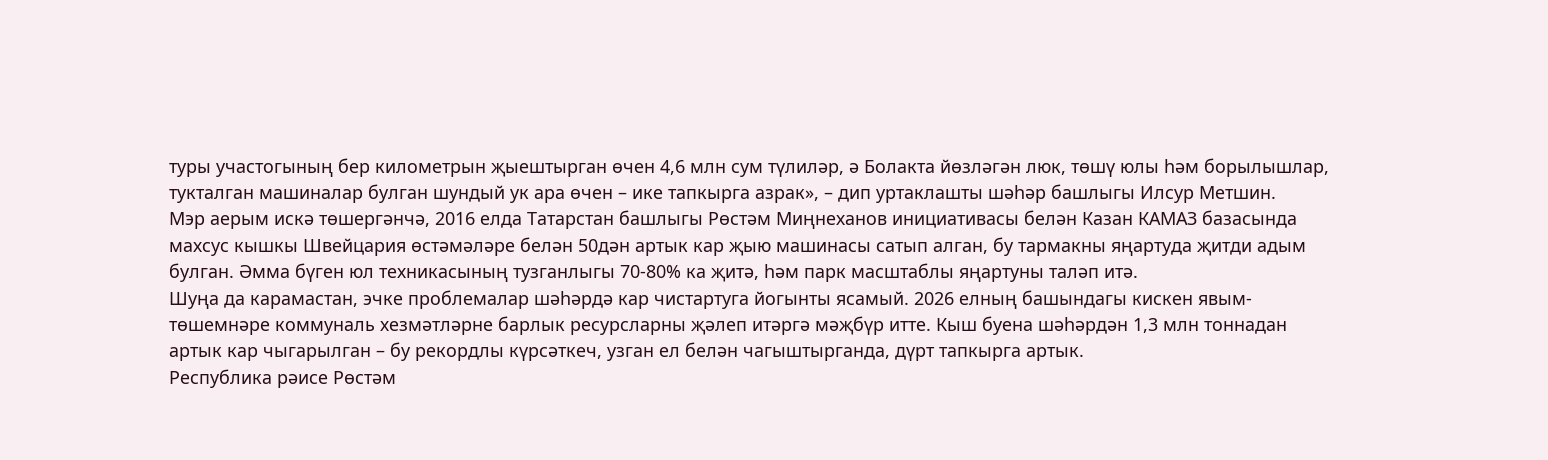туры участогының бер километрын җыештырган өчен 4,6 млн сум түлиләр, ә Болакта йөзләгән люк, төшү юлы һәм борылышлар, тукталган машиналар булган шундый ук ара өчен – ике тапкырга азрак», – дип уртаклашты шәһәр башлыгы Илсур Метшин.
Мэр аерым искә төшергәнчә, 2016 елда Татарстан башлыгы Рөстәм Миңнеханов инициативасы белән Казан КАМАЗ базасында махсус кышкы Швейцария өстәмәләре белән 50дән артык кар җыю машинасы сатып алган, бу тармакны яңартуда җитди адым булган. Әмма бүген юл техникасының тузганлыгы 70-80% ка җитә, һәм парк масштаблы яңартуны таләп итә.
Шуңа да карамастан, эчке проблемалар шәһәрдә кар чистартуга йогынты ясамый. 2026 елның башындагы кискен явым-төшемнәре коммуналь хезмәтләрне барлык ресурсларны җәлеп итәргә мәҗбүр итте. Кыш буена шәһәрдән 1,3 млн тоннадан артык кар чыгарылган – бу рекордлы күрсәткеч, узган ел белән чагыштырганда, дүрт тапкырга артык.
Республика рәисе Рөстәм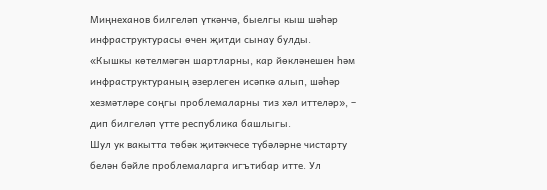Миңнеханов билгеләп үткәнчә, быелгы кыш шәһәр инфраструктурасы өчен җитди сынау булды.
«Кышкы көтелмәгән шартларны, кар йөкләнешен һәм инфраструктураның әзерлеген исәпкә алып, шәһәр хезмәтләре соңгы проблемаларны тиз хәл иттеләр», – дип билгеләп үтте республика башлыгы.
Шул ук вакытта төбәк җитәкчесе түбәләрне чистарту белән бәйле проблемаларга игътибар итте. Ул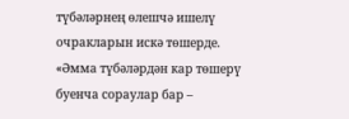түбәләрнең өлешчә ишелү очракларын искә төшерде.
«Әмма түбәләрдән кар төшерү буенча сораулар бар –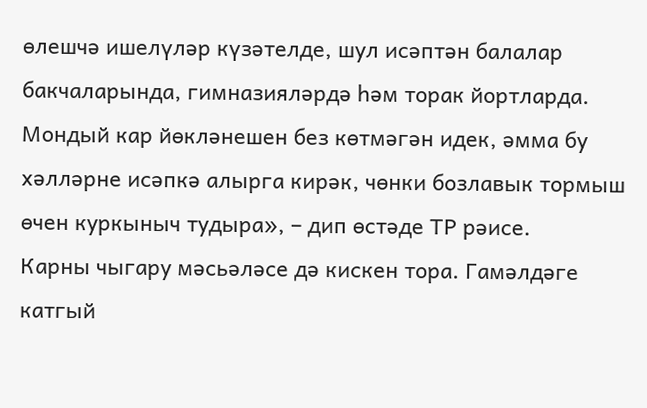өлешчә ишелүләр күзәтелде, шул исәптән балалар бакчаларында, гимназияләрдә һәм торак йортларда. Мондый кар йөкләнешен без көтмәгән идек, әмма бу хәлләрне исәпкә алырга кирәк, чөнки бозлавык тормыш өчен куркыныч тудыра», – дип өстәде ТР рәисе.
Карны чыгару мәсьәләсе дә кискен тора. Гамәлдәге катгый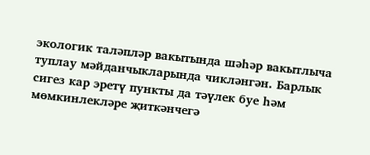экологик таләпләр вакытында шәһәр вакытлыча туплау мәйданчыкларында чикләнгән. Барлык сигез кар эретү пункты да тәүлек буе һәм мөмкинлекләре җиткәнчегә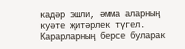кадәр эшли, әмма аларның куәте җитәрлек түгел. Карарларның берсе буларак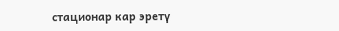стационар кар эретү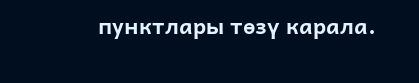пунктлары төзү карала.